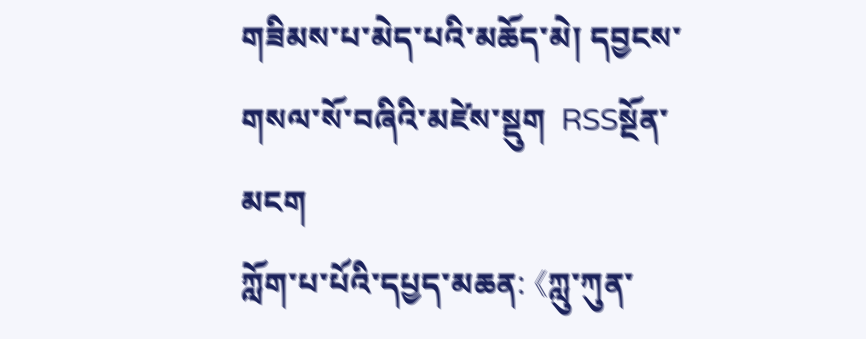གཟིམས་པ་མེད་པའི་མཆོད་མེ། དབྱངས་གསལ་སོ་བཞིའི་མཛེས་སྡུག  RSSསྔོན་མངག
ཀློག་པ་པོའི་དཔྱད་མཆན: 《ཀླུ་ཀུན་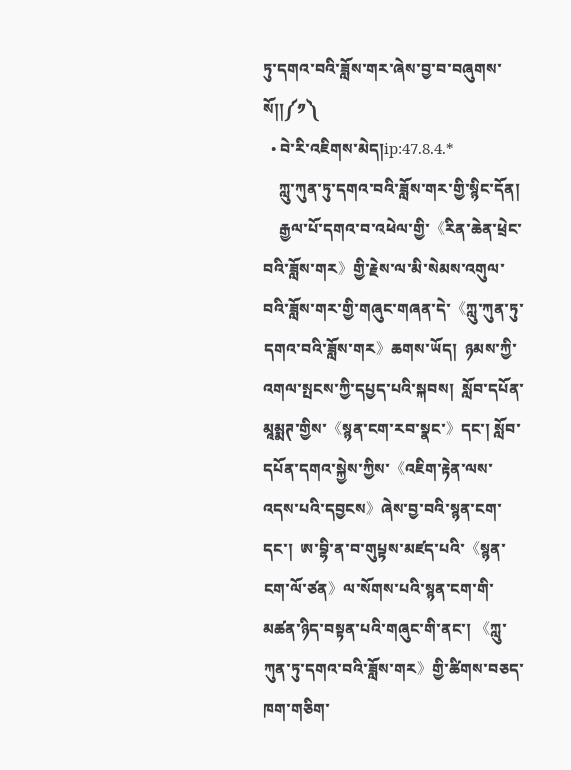ཏུ་དགའ་བའི་ཟློས་གར་ཞེས་བྱ་བ་བཞུགས་སོ།།༼༡༽
  • བེ་རི་འཇིགས་མེད།ip:47.8.4.*
    ཀླུ་ཀུན་ཏུ་དགའ་བའི་ཟློས་གར་གྱི་སྙིང་དོན།
    རྒྱལ་པོ་དགའ་བ་འཕེལ་གྱི་《རིན་ཆེན་ཕྲེང་བའི་ཟློས་གར》གྱི་རྗེས་ལ་མི་སེམས་འགུལ་བའི་ཟློས་གར་གྱི་གཞུང་གཞན་དེ་《ཀླུ་ཀུན་ཏུ་དགའ་བའི་ཟློས་གར》ཆགས་ཡོད།  ཉམས་ཀྱི་འགལ་སྤངས་ཀྱི་དཔྱད་པའི་སྐབས།  སློབ་དཔོན་མཱམྨཊ་གྱིས་《སྙན་ངག་རབ་སྣང་》དང་། སློབ་དཔོན་དགའ་སྐྱེས་ཀྱིས་《འཇིག་རྟེན་ལས་འདས་པའི་དབྱངས》ཞེས་བྱ་བའི་སྙན་ངག་དང་།  ཨ་བྷི་ན་བ་གུཔྟས་མཛད་པའི་《སྙན་ངག་ལོ་ཙན》ལ་སོགས་པའི་སྙན་ངག་གི་མཚན་ཉིད་བསྟན་པའི་གཞུང་གི་ནང་། 《ཀླུ་ཀུན་ཏུ་དགའ་བའི་ཟློས་གར》གྱི་ཚིགས་བཅད་ཁག་གཅིག་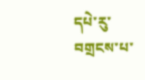དཔེ་རུ་བགྲངས་པ་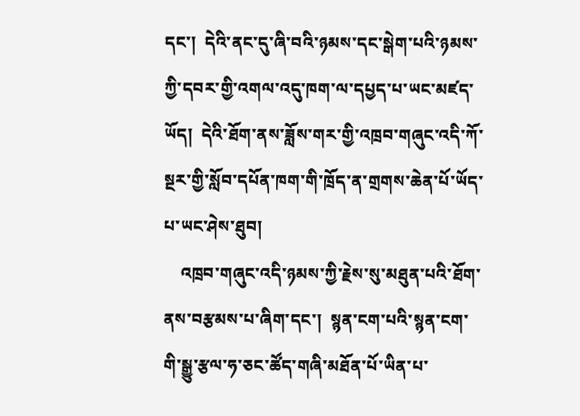དང་།  དེའི་ནང་དུ་ཞི་བའི་ཉམས་དང་སྒེག་པའི་ཉམས་ཀྱི་དབར་གྱི་འགལ་འདུ་ཁག་ལ་དཔྱད་པ་ཡང་མཛད་ཡོད།  དེའི་ཐོག་ནས་ཟློས་གར་གྱི་འཁྲབ་གཞུང་འདི་ཀོ་སྔར་གྱི་སློབ་དཔོན་ཁག་གི་ཁྲོད་ན་གྲགས་ཆེན་པོ་ཡོད་པ་ཡང་ཤེས་ཐུབ།
    འཁྲབ་གཞུང་འདི་ཉམས་ཀྱི་རྗེས་སུ་མཐུན་པའི་ཐོག་ནས་བརྩམས་པ་ཞིག་དང་།  སྙན་ངག་པའི་སྙན་ངག་གི་སྒྱུ་རྩལ་ཧ་ཅང་ཚོད་གཞི་མཐོན་པོ་ཡིན་པ་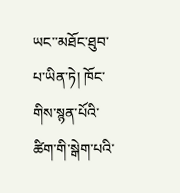ཡང་་མཐོང་ཐུབ་པ་ཡིན་ཏེ། ཁོང་གིས་སྙན་པོའི་ཚིག་གི་སྒེག་པའི་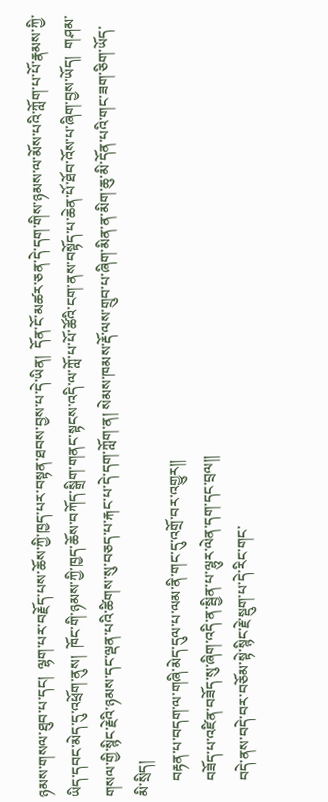ཉམས་གསལ་ཐུབ་པ་དང།  ལྷག་པར་བརྗོད་པས་ཆོས་ཀྱི་ཁྱད་པར་བསྟན་ཐབས་བྱས་པ་དེ་ཡིན།  དོན་ངོ་མཚར་ཅན་དེ་དག་གིས་ཉམས་ལ་མོས་པའི་ཀློག་པ་པོ་རྣམས་ཀྱི་ཡིད་དབང་མེད་དུ་འཕྲོག་ནུས།  ཁོང་གི་ཉམས་ཀྱི་ཁྱད་ཆོས་བཀོད་སྒྲིག་གནང་སྟངས་འདི་ལ་ཀློ་པ་པོ་ཚོའི་ངག་ནས་བསྟོད་པ་ཆེན་པོ་ཐོབ་འོས་པ་ཞིག་བྱས་ཡོད།  གཤམ་གསལ་གྱི་སྙིང་རྗེའི་ཉམས་དང་ལྡན་པའི་ཚིགས་སུ་བཅད་པ་རྐང་པ་དེ་དག་ཀློག་ན། སེམས་ཁམས་རྡོ་ལས་གྲུབ་པ་ཞིག་མིན་ན་མིག་ཆུ་མི་དོན་པའི་གང་ཟག་ཅིག་ཡོད་མི་སྲིད།
    བརྟན་པ་བདག་ལ་གཞི་མེད་དུལ་པ་ལམ་ནི་གང་དུ་འགྲོ་བར་འགྱུར༎
    བཟོད་པ་འཛིན་བཟོད་སུ་ཞིག་འདི་ན་སྦྱིན་པ་ལྷུར་ལེན་དག་དང་བྲལ༎
    བདེ་ནས་བདེ་བར་བཅོམ་སྟེ་སྙིང་རྗེ་སྡུག་པ་དེ་རིང་གང་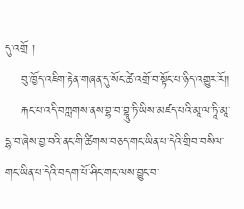དུ་འགྲོ །
    བུ་ཁྱོད་འཇིག་རྟེན་གཞན་དུ་སོང་ཚེ་འགྲོ་བ་སྟོང་པ་ཉིད་འགྱུར་རོ༎
    རྐང་པ་འདི་བཀླགས་ནས་བྷ་བ་བྷཱུ་ཏི་ཡིས་མཛད་པའི་མཱ་ལ་ཏཱི་མཱ་དྷ་བ་ཞེས་བྱ་བའི་ནང་གི་ཚིགས་བཅད་གང་ཡིན་པ་དེའི་གྲིབ་བསིལ་གང་ཡིན་པ་དེའི་བདག་པོ་ཤིང་གང་ལས་བྱུང་བ་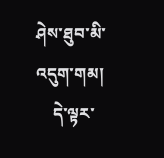ཤེས་ཐུབ་མི་འདུག་གམ།
    དེ་ལྟར་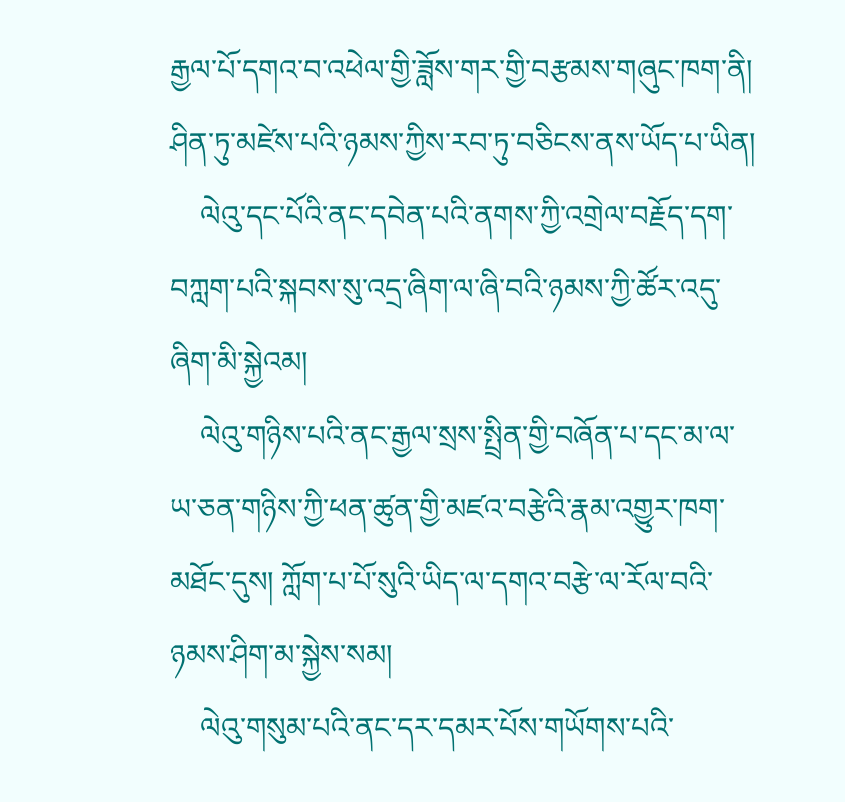རྒྱལ་པོ་དགའ་བ་འཕེལ་གྱི་ཟློས་གར་གྱི་བརྩམས་གཞུང་ཁག་ནི། ཤིན་ཏུ་མཛེས་པའི་ཉམས་ཀྱིས་རབ་ཏུ་བཅིངས་ནས་ཡོད་པ་ཡིན།
    ལེའུ་དང་པོའི་ནང་དབེན་པའི་ནགས་ཀྱི་འགྲེལ་བརྗོད་དག་བཀླག་པའི་སྐབས་སུ་འདྲ་ཞིག་ལ་ཞི་བའི་ཉམས་ཀྱི་ཚོར་འདུ་ཞིག་མི་སྐྱེའམ།
    ལེའུ་གཉིས་པའི་ནང་རྒྱལ་སྲས་སྤྲིན་གྱི་བཞོན་པ་དང་མ་ལ་ཡ་ཅན་གཉིས་ཀྱི་ཕན་ཚུན་གྱི་མཛའ་བརྩེའི་རྣམ་འགྱུར་ཁག་མཐོང་དུས། ཀློག་པ་པོ་སུའི་ཡིད་ལ་དགའ་བརྩེ་ལ་རོལ་བའི་ཉམས་ཤིག་མ་སྐྱེས་སམ།
    ལེའུ་གསུམ་པའི་ནང་དར་དམར་པོས་གཡོགས་པའི་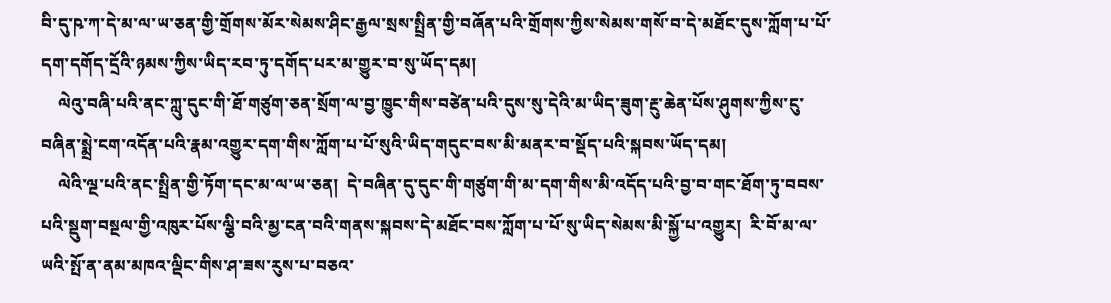བི་དུ་ཥ་ཀ་དེ་མ་ལ་ཡ་ཅན་གྱི་གྲོགས་མོར་སེམས་ཤིང་རྒྱལ་སྲས་སྤྲིན་གྱི་བཞོན་པའི་གྲོགས་ཀྱིས་སེམས་གསོ་བ་དེ་མཐོང་དུས་ཀློག་པ་པོ་དག་དགོད་དྲོའི་ཉམས་ཀྱིས་ཡིད་རབ་ཏུ་དགོད་པར་མ་གྱུར་བ་སུ་ཡོད་དམ།
    ལེའུ་བཞི་པའི་ནང་ཀླུ་དུང་གི་ཐོ་གཙུག་ཅན་སྲོག་ལ་བྱ་ཁྱུང་གིས་བཙེན་པའི་དུས་སུ་དེའི་མ་ཡིད་ཟུག་རྔུ་ཆེན་པོས་ཤུགས་ཀྱིས་ངུ་བཞིན་སྨྲེ་ངག་འདོན་པའི་རྣམ་འགྱུར་དག་གིས་ཀློག་པ་པོ་སུའི་ཡིད་གདུང་བས་མི་མནར་བ་སྡོད་པའི་སྐབས་ཡོད་དམ།
    ལེའི་ལྔ་པའི་ནང་སྤྲིན་གྱི་ཏོག་དང་མ་ལ་ཡ་ཅན།  དེ་བཞིན་དུ་དུང་གི་གཙུག་གི་མ་དག་གིས་མི་འདོད་པའི་བྱ་བ་གང་ཐོག་ཏུ་བབས་པའི་སྡུག་བསྔལ་གྱི་འཁུར་པོས་ལྕི་བའི་མྱ་ངན་བའི་གནས་སྐབས་དེ་མཐོང་བས་ཀློག་པ་པོ་སུ་ཡིད་སེམས་མི་སྐྱོ་པ་འགྱུར།  རི་བོ་མ་ལ་ཡའི་སྤོ་ན་ནམ་མཁའ་ལྡིང་གིས་ཤ་ཟས་རུས་པ་བཅའ་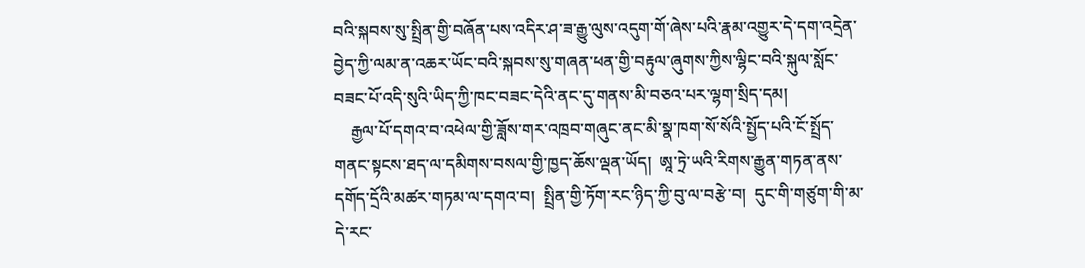བའི་སྐབས་སུ་སྤྲིན་གྱི་བཞོན་པས་འདིར་ཤ་ཟ་རྒྱུ་ལུས་འདུག་གོ་ཞེས་པའི་རྣམ་འགྱུར་དེ་དག་འདྲེན་བྱེད་ཀྱི་ལམ་ན་འཆར་ཡོང་བའི་སྐབས་སུ་གཞན་ཕན་གྱི་བརྟུལ་ཞུགས་ཀྱིས་ལྷིང་བའི་སྐུལ་སློང་བཟང་པོ་འདི་སུའི་ཡིད་ཀྱི་ཁང་བཟང་དེའི་ནང་དུ་གནས་མི་བཅའ་པར་ལྷག་སྲིད་དམ།
    རྒྱལ་པོ་དགའ་བ་འཕེལ་གྱི་ཟློས་གར་འཁྲབ་གཞུང་ནང་མི་སྣ་ཁག་སོ་སོའི་སྤྱོད་པའི་ངོ་སྤྲོད་གནང་སྟངས་ཐད་ལ་དམིགས་བསལ་གྱི་ཁྱད་ཆོས་ལྡན་ཡོད།  ཨཱ་ཏྲེ་ཡའི་རིགས་རྒྱུན་གཏན་ནས་དགོད་དྲོའི་མཚར་གཏམ་ལ་དགའ་བ།  སྤྲིན་གྱི་ཏོག་རང་ཉིད་ཀྱི་བུ་ལ་བརྩེ་བ།  དུང་གི་གཙུག་གི་མ་དེ་རང་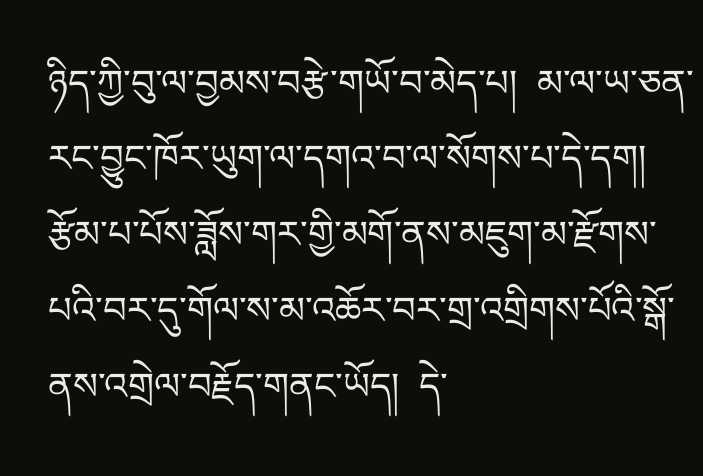ཉིད་ཀྱི་བུ་ལ་བྱམས་བརྩེ་གཡོ་བ་མེད་པ།  མ་ལ་ཡ་ཅན་རང་བྱུང་ཁོར་ཡུག་ལ་དགའ་བ་ལ་སོགས་པ་དེ་དག། རྩོམ་པ་པོས་ཟློས་གར་གྱི་མགོ་ནས་མཇུག་མ་རྫོགས་པའི་བར་དུ་གོལ་ས་མ་འཆོར་བར་གྲ་འགྲིགས་པོའི་སྒོ་ནས་འགྲེལ་བརྗོད་གནང་ཡོད།  དེ་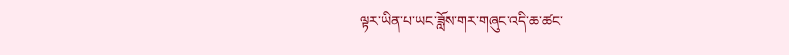ལྟར་ཡིན་པ་ཡང་ཟློས་གར་གཞུང་འདི་ཆ་ཚང་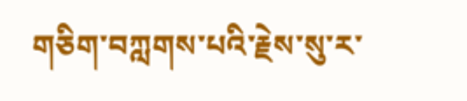གཅིག་བཀླགས་པའི་རྗེས་སུ་ར་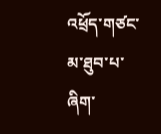འཕྲོད་གཙང་མ་ཐུབ་པ་ཞིག་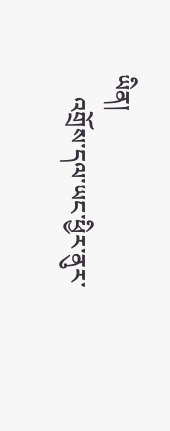ཡིན།
    འགྲོས་དལ་ཡང་ཕྱིར་ནུར་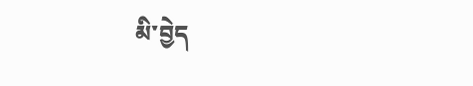མི་བྱེད